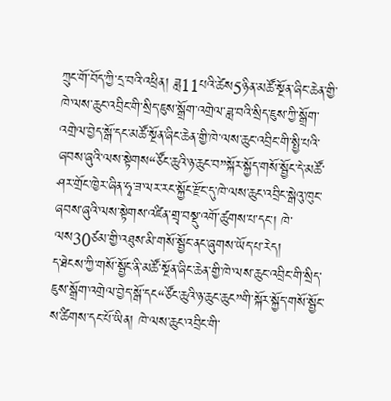ཀྲུང་གོ་བོད་ཀྱི་དྲ་བའི་འཕྲིན། ཟླ11པའི་ཚེས5ཉིན་མཚོ་སྔོན་ཞིང་ཆེན་གྱི་ཁེ་ལས་ཆུང་འབྲིང་གི་སྲིད་ཇུས་སྒྲོག་འགྲེལ་ཟླ་བའི་སྲིད་ཇུས་ཀྱི་སྒྲོག་འགྲེལ་བྱེད་སྒོ་དང་མཚོ་སྔོན་ཞིང་ཆེན་གྱི་ཁེ་ལས་ཆུང་འབྲིང་གི་སྤྱི་པའི་ཞབས་ཞུའི་ལས་སྟེགས“ཙོང་ཆུའི་ཉ་ཆུང་བ”སྐོར་སྐྱོད་གསོ་སྦྱོང་དེ་མཚོ་ཤར་གྲོང་ཁྱེར་ཞིན་ཧྭ་ཟ་ལར་རང་སྐྱོང་རྫོང་དུ་ཁེ་ལས་ཆུང་འབྲིང་སྒེའུ་ཁུང་ཞབས་ཞུའི་ལས་སྟེགས་འཛིན་གྲྭ་བསྡུ་འགོ་ཚུགས་པ་དང་། ཁེ་ལས30ཙམ་གྱི་འཐུས་མི་གསོ་སྦྱོང་ནང་ཞུགས་ཡོད་པ་རེད།
ད་ཐེངས་ཀྱི་གསོ་སྦྱོང་ནི་མཚོ་སྔོན་ཞིང་ཆེན་གྱི་ཁེ་ལས་ཆུང་འབྲིང་གི་སྲིད་ཇུས་སྒྲོག་འགྲེལ་བྱེད་སྒོ་དང“ཙོང་ཆུའི་ཉ་ཆུང་ཆུང”གི་སྐོར་སྐྱོད་གསོ་སྦྱོང་ས་ཚིགས་དང་པོ་ཡིན། ཁེ་ལས་ཆུང་འབྲིང་གི་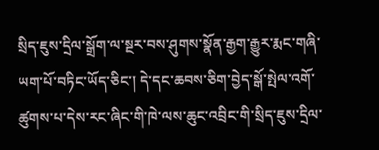སྲིད་ཇུས་དྲིལ་སྒྲོག་ལ་སྔར་བས་ཤུགས་སྣོན་རྒྱག་རྒྱུར་རྨང་གཞི་ཡག་པོ་བཏིང་ཡོད་ཅིང་། དེ་དང་ཆབས་ཅིག་བྱེད་སྒོ་སྤེལ་འགོ་ཚུགས་པ་དེས་རང་ཞིང་གི་ཁེ་ལས་ཆུང་འབྲིང་གི་སྲིད་ཇུས་དྲིལ་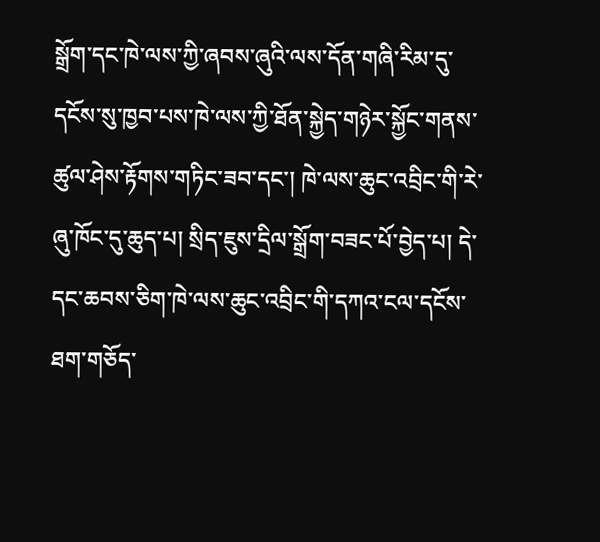སྒྲོག་དང་ཁེ་ལས་ཀྱི་ཞབས་ཞུའི་ལས་དོན་གཞི་རིམ་དུ་དངོས་སུ་ཁྱབ་པས་ཁེ་ལས་ཀྱི་ཐོན་སྐྱེད་གཉེར་སྐྱོང་གནས་ཚུལ་ཤེས་རྟོགས་གཏིང་ཟབ་དང་། ཁེ་ལས་ཆུང་འབྲིང་གི་རེ་ཞུ་ཁོང་དུ་ཆུད་པ། སྲིད་ཇུས་དྲིལ་སྒྲོག་བཟང་པོ་བྱེད་པ། དེ་དང་ཆབས་ཅིག་ཁེ་ལས་ཆུང་འབྲིང་གི་དཀའ་ངལ་དངོས་ཐག་གཅོད་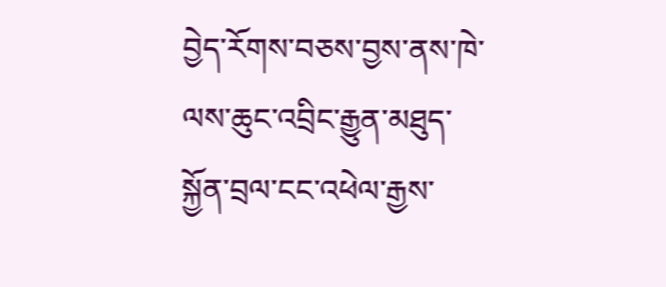བྱེད་རོགས་བཅས་བྱས་ནས་ཁེ་ལས་ཆུང་འབྲིང་རྒྱུན་མཐུད་སྐྱོན་བྲལ་ངང་འཕེལ་རྒྱས་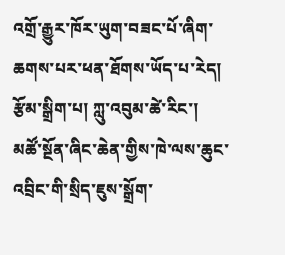འགྲོ་རྒྱུར་ཁོར་ཡུག་བཟང་པོ་ཞིག་ཆགས་པར་ཕན་ཐོགས་ཡོད་པ་རེད།
རྩོམ་སྒྲིག་པ། ཀླུ་འབུམ་ཚེ་རིང་།
མཚོ་སྔོན་ཞིང་ཆེན་གྱིས་ཁེ་ལས་ཆུང་འབྲིང་གི་སྲིད་ཇུས་སྒྲོག་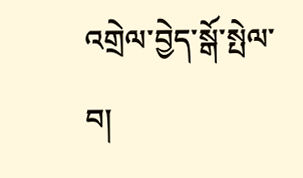འགྲེལ་བྱེད་སྒོ་སྤེལ་བ།